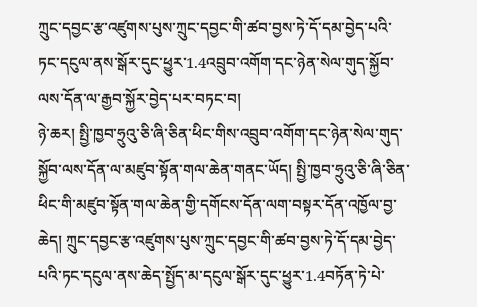ཀྲུང་དབྱང་རྩ་འཛུགས་པུས་ཀྲུང་དབྱང་གི་ཚབ་བྱས་ཏེ་དོ་དམ་བྱེད་པའི་ཏང་དངུལ་ནས་སྒོར་དུང་ཕྱུར་1.4འབྲུབ་འགོག་དང་ཉེན་སེལ་གུད་སྐྱོབ་ལས་དོན་ལ་རྒྱབ་སྐྱོར་བྱེད་པར་བཏང་བ།
ཉེ་ཆར། སྤྱི་ཁྱབ་ཧྲུའུ་ཅི་ཞི་ཅིན་ཕིང་གིས་འབྲུབ་འགོག་དང་ཉེན་སེལ་གུད་སྐྱོབ་ལས་དོན་ལ་མཛུབ་སྟོན་གལ་ཆེན་གནང་ཡོད། སྤྱི་ཁྱབ་ཧྲུའུ་ཅི་ཞི་ཅིན་ཕིང་གི་མཛུབ་སྟོན་གལ་ཆེན་གྱི་དགོངས་དོན་ལག་བསྟར་དོན་འཁྱོལ་བྱ་ཆེད། ཀྲུང་དབྱང་རྩ་འཛུགས་པུས་ཀྲུང་དབྱང་གི་ཚབ་བྱས་ཏེ་དོ་དམ་བྱེད་པའི་ཏང་དངུལ་ནས་ཆེད་སྤྱོད་མ་དངུལ་སྒོར་དུང་ཕྱུར་1.4བཏོན་ཏེ་པེ་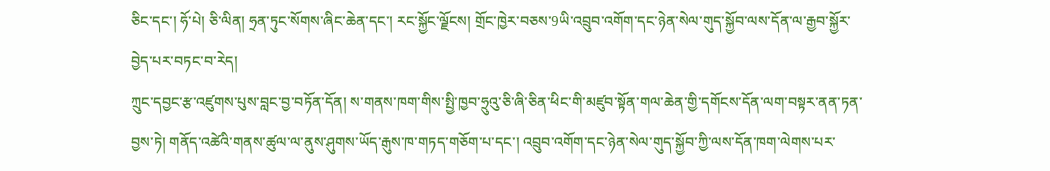ཅིང་དང་། ཧོ་པེ། ཅི་ལིན། ཧྲན་ཏུང་སོགས་ཞིང་ཆེན་དང་། རང་སྐྱོང་ལྗོངས། གྲོང་ཁྱེར་བཅས་9ཡི་འབྲུབ་འགོག་དང་ཉེན་སེལ་གུད་སྐྱོབ་ལས་དོན་ལ་རྒྱབ་སྐྱོར་བྱེད་པར་བཏང་བ་རེད།
ཀྲུང་དབྱང་རྩ་འཛུགས་པུས་བླང་བྱ་བཏོན་དོན། ས་གནས་ཁག་གིས་སྤྱི་ཁྱབ་ཧྲུའུ་ཅི་ཞི་ཅིན་ཕིང་གི་མཛུབ་སྟོན་གལ་ཆེན་གྱི་དགོངས་དོན་ལག་བསྟར་ནན་ཏན་བྱས་ཏེ། གནོད་འཚེའི་གནས་ཚུལ་ལ་ནུས་ཤུགས་ཡོད་རྒུས་ཁ་གཏད་གཅོག་པ་དང་། འབྲུབ་འགོག་དང་ཉེན་སེལ་གུད་སྐྱོབ་ཀྱི་ལས་དོན་ཁག་ལེགས་པར་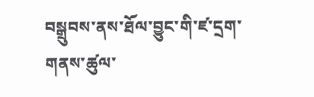བསྒྲུབས་ནས་ཐོལ་བྱུང་གི་ཛ་དྲག་གནས་ཚུལ་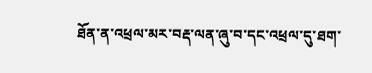ཐོན་ན་འཕྲལ་མར་བརྡ་ལན་ཞུ་བ་དང་འཕྲལ་དུ་ཐག་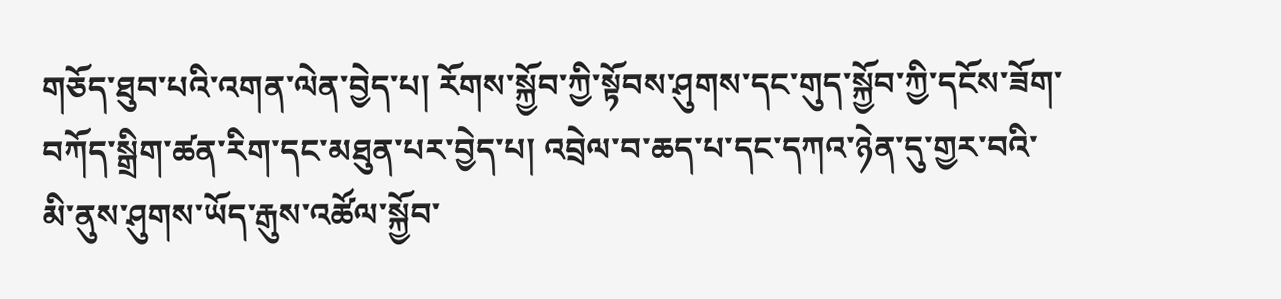གཅོད་ཐུབ་པའི་འགན་ལེན་བྱེད་པ། རོགས་སྐྱོབ་ཀྱི་སྟོབས་ཤུགས་དང་གུད་སྐྱོབ་ཀྱི་དངོས་ཟོག་བཀོད་སྒྲིག་ཚན་རིག་དང་མཐུན་པར་བྱེད་པ། འབྲེལ་བ་ཆད་པ་དང་དཀའ་ཉེན་དུ་གྱར་བའི་མི་ནུས་ཤུགས་ཡོད་རྒུས་འཚོལ་སྐྱོབ་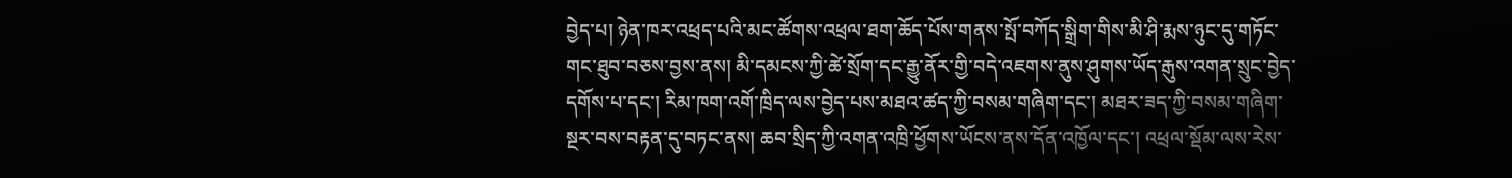བྱེད་པ། ཉེན་ཁར་འཕྲད་པའི་མང་ཚོགས་འཕྲལ་ཐག་ཆོད་པོས་གནས་སྤོ་བཀོད་སྒྲིག་གིས་མི་ཤི་རྨས་ཉུང་དུ་གཏོང་གང་ཐུབ་བཅས་བྱས་ནས། མི་དམངས་ཀྱི་ཚེ་སྲོག་དང་རྒྱུ་ནོར་གྱི་བདེ་འཇགས་ནུས་ཤུགས་ཡོད་རྒུས་འགན་སྲུང་བྱེད་དགོས་པ་དང་། རིམ་ཁག་འགོ་ཁྲིད་ལས་བྱེད་པས་མཐའ་ཚད་ཀྱི་བསམ་གཞིག་དང་། མཐར་ཟད་ཀྱི་བསམ་གཞིག་སྔར་བས་བརྟན་དུ་བཏང་ནས། ཆབ་སྲིད་ཀྱི་འགན་འཁྲི་ཕྱོགས་ཡོངས་ནས་དོན་འཁྱོལ་དང་། འཕྲལ་སྡོམ་ལས་རེས་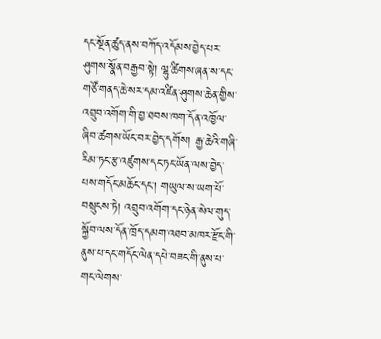དང་སྔོན་ཚུད་ནས་བཀོད་འདོམས་བྱེད་པར་ཤུགས་སྣོན་བརྒྱབ་སྟེ། ལྷུ་ཚིགས་ཞན་ས་དང་གཙོ་གནད་ཆེ་སར་དམ་འཛིན་ཤུགས་ཆེན་གྱིས་འབྲུབ་འགོག་གི་བྱ་ཐབས་ཁག་དོན་འཁྱོལ་ཞིབ་ཚགས་ཡོང་བར་བྱེད་དགོས། རྒྱ་ཆེའི་གཞི་རིམ་ཏང་རྩ་འཛུགས་དང་ཏང་ཡོན་ལས་བྱེད་པས་གདོང་མཆོང་དང་། གཡུལ་ས་ཡག་པོ་བསྲུངས་ཏེ། འབྲུབ་འགོག་དང་ཉེན་སེལ་གུད་སྐྱོབ་ལས་དོན་ཁྲོད་དམག་འཐབ་མཁར་རྫོང་གི་ནུས་པ་དང་གདོང་ལེན་དཔེ་བཟང་གི་ནུས་པ་གང་ལེགས་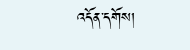འདོན་དགོས།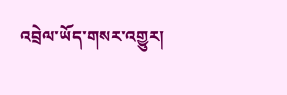འབྲེལ་ཡོད་གསར་འགྱུར།